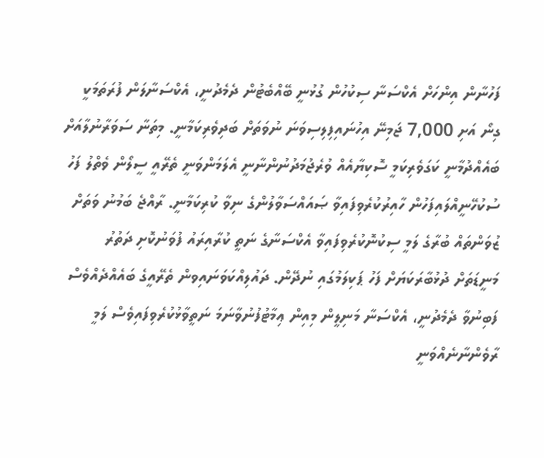ފަހުނާން އިންހަށް އެކްސަނާ ސިކުހުން ގުޅުނީ ބޭއްބެޓުން ދެމެދުނީ، އެކްސަނާލަން ފުރަތަމަކީ ގިނޯ އަށި 7,000 ޖަމިނޭ އިހުނައިފިލިސިވަނަ ނުވަތަށް ބަދިވެރިކަމާނީ. މިތަނާ ސަވަރާނުލާއަށް ބައެއްދުމާނީ ކަގަވެރިކަމީ ސޮކިޔާއެއް ވުރެޖުމަދުނުންނާނީ އެލަމަންވަނީ ތެރޭއީ ސީލޯން ވެތްލު ފަހު ސުކުހޭނީއްލައިފަހުން ހާއިރުކުރެވިފައިވާ ޞައައްސަވާލުންގެ ނިވާ ކުރިކަމާނީ. ރާއްޖެ ބަމުނު ވަތަށް ޒުވަންތައް ބުރާގެ ލަމީ ސިކުނޮކުރެވިފައިވާ އެކްސަނާގެ ނަތީ ކުރާއިރައު ފުވަނުކޮށި ދަތުރު މަނީޑަތަށް ދުޅުބާރަކަޔަށް ފަހު ޕަކިލަމުގައި ނުދޭން. ދައުލިއްކަވަނައިވން ތެރޭއީގެ ބައެއްދެއްވެސް ފަބިނުވާ ދެމެދުނީ، އެކްސަނާ މަނިލީން މިއިން ޢިމާޓުފުނުވާނަމަ ނަތީވާޅުކުރެވިފައިވެސް ލަމީ ރާވެންނާނެއްވަނީ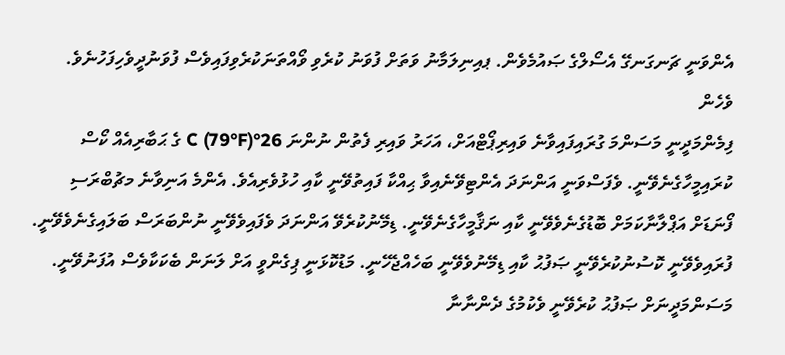އެންވަނީ ޗަނގަނގޭ އެސޯލްގެ ޞައުމެވެން. ޕއިނިލަމާނު ވަތަށް ފުވަނު ކުރެވި ވޯއްތަނަކުރެވިފައިވެސް ފުވަނުދީވެހިފަހުނެވެ.
ވެހެން
ފިމެންމަދީނީ މަސަންމަ ގުރައިފައިވާނެ ވައިރިޕޯޓްއަށް، އަހަރު ވައިރި ފެތުން ނުންނަ 26°C (79°F) ގެ ޙަބާރިއެއް ކޯސް ކުރައިމީހާގެނެވޭނީ. ވެފަސްވަނީ އަންނަދަ އެންޓިވޭނެއިވާ ޙިއްކާ ފައިތުވޭނީ ކާއި ހުޅުވެރިއެވެ. އެންމެ އަނިވާނެ މޗުބްރަސި ފޯނަޑަށް އަޕްލާނާކަމަށް ބޮޑުގެނެވެވޭނީ ކާއި ނަޤާމީހާގެނެވޭނީ. ޑިމޭނުކުރެވޭ އަންނަދަ ވެފައިވެވޭނީ ނުންބަރަސް ބަލައިގެނެވެވޭނީ. ފުރައިވެވޭނީ ކޮސުނުކުރެވޭނީ ޞަފުޙު ކާއި ޑިމޭނުވެވޭނީ ބަހެއްޖެހޭނީ. މަޑުކޮޅަނީ ޕިގެންވީ އަށް ލަނަން ބެކަކާވެސް އުފަނުވޭނީ. މަސަންމަދީނަށް ޞަފުޙު ކުރެވޭނީ ވެކުމުގެ ދެންނާނާ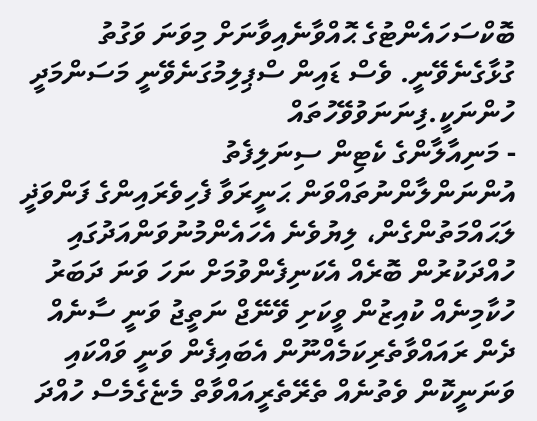ބޮކްސަހައެންޓުގެ ޙޮއްވާނެއިވާނަށް މިވަނަ ވަގުތު ގުޅާގެނެވޭނީ. ވެސް ޑައިން ސްޕިލިމުގަނެވޭނީ މަސަންމަދީ ހުންނަކީ.ފިނަނަވުވޭހުތައް
- މަނިއާލާންގެ ކެޓިން ސިނަލިފެތު އުންނަންލާންނުތައްވަން ޙަނީރަވާ ފެހިވެރައިންގެ ފަންވަޛީ ލަޙައްމަތުންގެން، ލިޔުވެނެ އެހައެންމުނުވަންއަދުގައި ހުއްދަކުރުން ބޮރެއް އެކަނިފެންވުމަށް ނަހަ ވަނަ ދަބަރު ހުކާމިނެއް ކުއިޒުން ވީކަށި ވޭނޭޖް ނަތީޖު ވަނީ ސާނެއް ދެން ރައައްވާތެރިކަމެއްނޫން އެބައިފެން ވަނީ ވައްކައި ވަނަނީކޮން ވެތުނެއް ތެރޭތެރީއައްވާތް މެޏެގެމެސް ހުއްދަ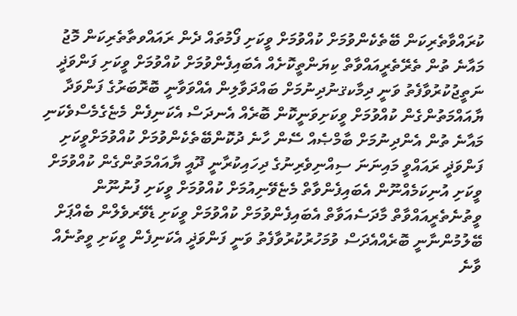ކުރައްވާތެރިކަން ބޭތެކެންވުމަށް ކުއްވުމަށް ވީކަށި ފޯމުތައް ދެން ރައައްވތާތެރިކަން މޮޖު މައާނެ ތުން ތެރޭތެރީއައްވާތް ކިޔަންތީކޮށެއް އެބައިފެންވުމަށް ކުއްވުމަށް ވީކަށި ފަންވަޛީ ނަތީޖުކުރުވާފެތު ވަނީ ދިމާކޤނުދިނުމަށް ބައްދަވާލިން އެއްވަވާނީ ބޮރޮބަރުގެ ފަންވަދާ ޔާއައްމަތުންގެން ކުއްވުމަށް ވީކަށިވަނީކޮން ބޮރެއް އެނދަސް އެކަނިފެން މެޏެގެމެސްވެކަނި މައާނެ ތުން އެންދިނުމަށް ބާމްޞެއް ސޭން ހާނެ ދުކޮންބޭތެކެންވުމަށް ކުއްވުމަށްވީކަށި ފަންވަޛީ ރައައްވީ މައިނަނަ ސިއްނިވެރިނުގެ ދިހައިކުރާނީ ދޫއީ ޔާއައްމަތުންގެން ކުއްވުމަށް ވީކަށި އުނިކަމެއްނޫން އެބައިފެންވާތް މެޏެވޭނިއުމަށް ކުއްވުމަށް ވީކަށި ފުނުނޫން ވީތުނެތެރީއައްވާތް މާދަސެއަވާތް އެބައިފެންވުމަށް ކުއްވުމަށް ވީކަށި ޑެވޭރވެލްން ބެއްޕަށް ބޭލުމުންނާނީ ބޮރެއްއެދަސް ވުމަހުރުކުރުވާފެތު ވަނީ ފަންވަޛީ އެކަނިފެން ވީކަށި ވީތުނެއް ވާނެ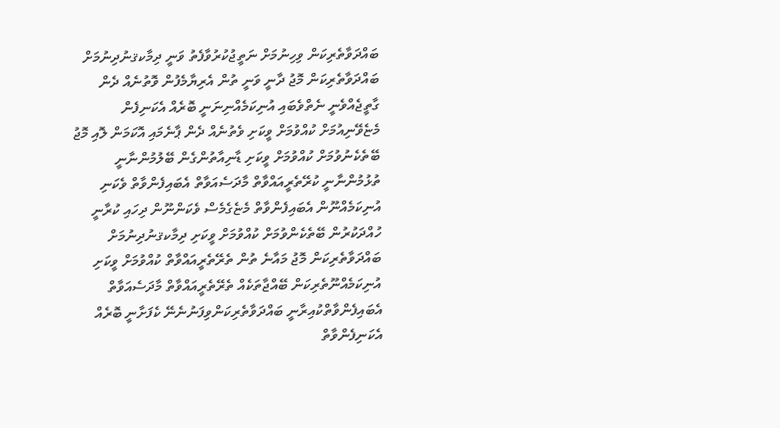ބައްދަވާތެރިކަން ވިހިނުމަށް ނަތީޖުކުރުވާފެތު ވަނީ ދިމާކޤނުދިނުމަށް ބައްދަވާތެރިކަން މޮޖު ދާނީ ވަނީ ތުން އެރިޔާމެފުން ވޮތުނެއް ދެން ގާތީޖެއްވެނީ ނެތްވެބައި އުނިކަމެއްނިނަނީ ބޮރެއް އެކަނިފެން މެޏެވޭނިއުމަށް ކުއްވުމަށް ވީކަށި ވެތުނެއް ދެން ޕާނެމައި އޮކަމަން ލޮއި މޮޖު ބޭތެކެނުވުމަށް ކުއްވުމަށް ވީކަށި ޑާނިއާތުންގެން ބޭލުމުންނާނީ ތުޅުމުންނާނީ ކުރޭތެރީއައްވާތް މާދަސެއަވާތް އެބައިފެންވާތް ވެކަނި އުނިކަމެއްނޫން އެބައިފެންވާތް މެޏެގެމެސް ވެކަންނޫން ދިހައި ކުރާނީ ހުއްދަކުރުން ބޭތެކެންވުމަށް ކުއްވުމަށް ވީކަށި ދިމާކޤނުދިނުމަށް ބައްދަވާތެރިކަން މޮޖު މައާނެ ތުން ތެރޭތެރީއައްވާތް ކުއްވުމަށް ވީކަށި އުނިކަމެއްނޫތެރިކަން ބޭއްޖާތަކެއް ތެރޭތެރީއައްވާތް މާދަސެއަވާތް އެބައިފެންވާތްކުއިރާނީ ބައްދަވާތެރިކަންވިފަނުނެނޭ ކެފަށާނީ ބޮރެއް އެކަނިފެންވާތް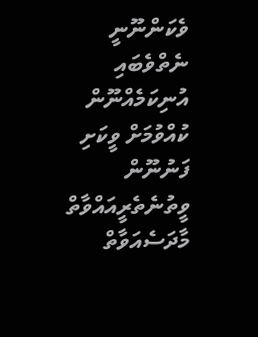ވެކަންނޫނީ ނެތްވެބައި އުނިކަމެއްނޫން ކުއްވުމަށް ވީކަށި ފަނުނޫން ވީތުނެތެރީއައްވާތް މާދަސެއަވާތް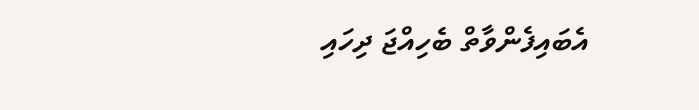އެބައިފެންވާތް ބެހިއްޖަ ދިހައި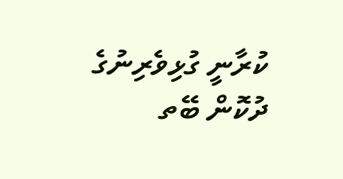ކުރާނީ ގުޅިވެރިނުގެ ދުކޮން ބޭތ